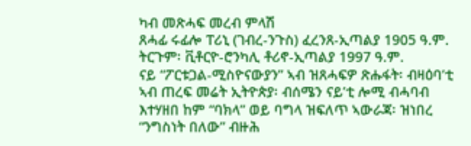ካብ መጽሓፍ መረብ ምላሽ
ጸሓፊ ሩፊሎ ፐሪኒ (ገብረ-ንጉስ) ፈረንጸ-ኢጣልያ 1905 ዓ.ም.
ትርጉም፡ ቪቶርዮ-ሮንካሊ ቶሪኖ-ኢጣልያ 1997 ዓ.ም.
ናይ “ፖርቱጋል-ሚስዮናውያን” ኣብ ዝጸሓፍዎ ጽሑፋት፡ ብዛዕባ’ቲ ኣብ ጠረፍ መሬት ኢትዮጵያ፡ ብሰሜን ናይ’ቲ ሎሚ ብሓባብ እተሃዘበ ከም “ባክላ” ወይ ባግላ ዝፍለጥ ኣውራጃ፡ ዝነበረ “ንግስነት በለው” ብዙሕ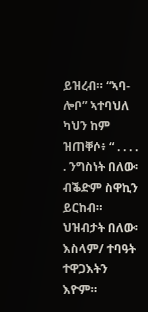ይዝረብ። “ኣባ-ሎቦ” ኣተባህለ ካህን ከም ዝጠቐሶ፥ “ . . . . . ንግስነት በለው፡ ብቕድም ስዋኪን ይርከብ። ህዝብታት በለው፡ እስላም/ ተባዓት ተዋጋእትን እዮም።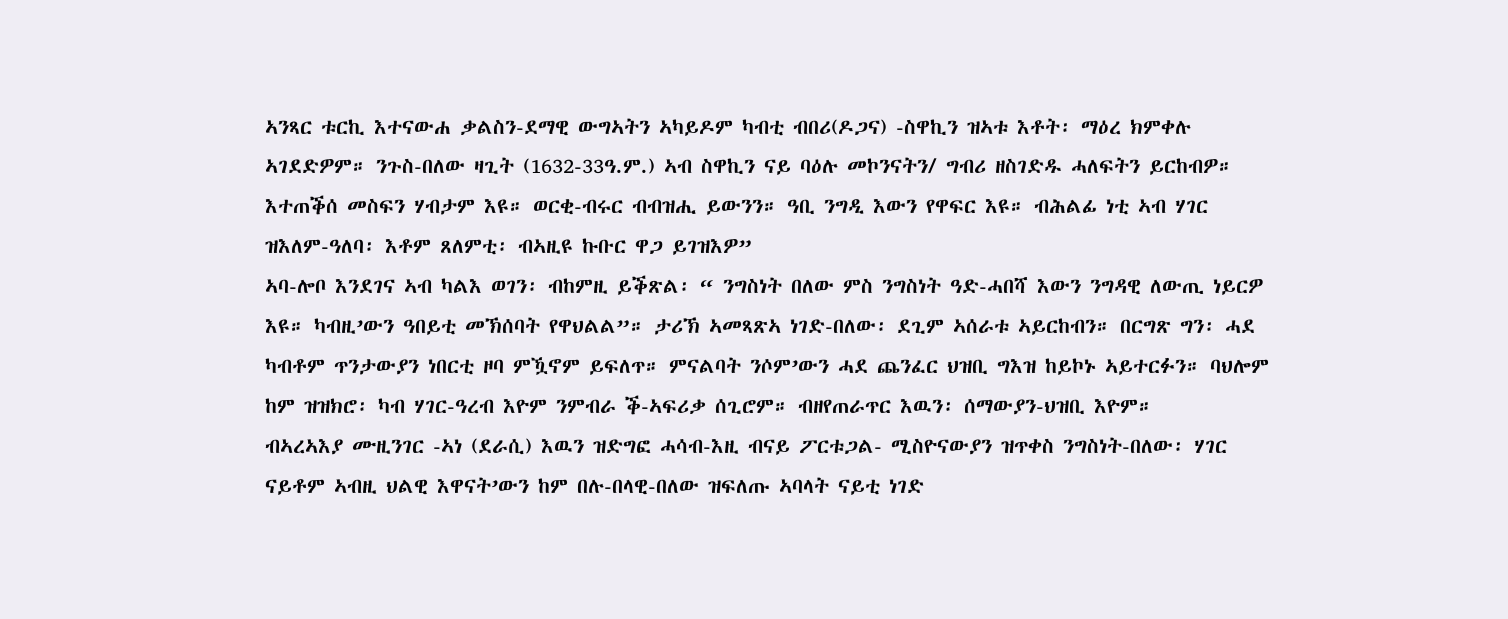ኣንጻር ቱርኪ እተናውሐ ቃልስን-ደማዊ ውግኣትን ኣካይዶም ካብቲ ብበሪ(ዶጋና) -ስዋኪን ዝኣቱ እቶት፡ ማዕረ ክምቀሉ ኣገደድዎም። ንጉስ-በለው ዛጊት (1632-33ዓ.ም.) ኣብ ስዋኪን ናይ ባዕሉ መኮንናትን/ ግብሪ ዘስገድዱ ሓለፍትን ይርከብዎ። እተጠቕሰ መስፍን ሃብታም እዩ። ወርቂ-ብሩር ብብዝሒ ይውንን። ዓቢ ንግዲ እውን የዋፍር እዩ። ብሕልፊ ነቲ ኣብ ሃገር ዝእለም-ዓለባ፡ እቶም ጸለምቲ፡ ብኣዚዩ ኩቡር ዋጋ ይገዝእዎ”
ኣባ-ሎቦ እንደገና ኣብ ካልእ ወገን፡ ብከምዚ ይቕጽል፡ “ ንግስነት በለው ምስ ንግስነት ዓድ-ሓበሻ እውን ንግዳዊ ለውጢ ነይርዎ እዩ። ካብዚ’ውን ዓበይቲ መኽሰባት የዋህልል”። ታሪኽ ኣመጻጽኣ ነገድ-በለው፡ ደጊም ኣሰራቱ ኣይርከብን። በርግጽ ግን፡ ሓደ ካብቶም ጥንታውያን ነበርቲ ዞባ ምዃኖም ይፍለጥ። ምናልባት ንሶም’ውን ሓደ ጨንፈር ህዝቢ ግእዝ ከይኮኑ ኣይተርፉን። ባህሎም ከም ዝዝክሮ፡ ካብ ሃገር-ዓረብ እዮም ንምብራ ቕ-ኣፍሪቃ ሰጊሮም። ብዘየጠራጥር እዉን፡ ሰማውያን-ህዝቢ እዮም።
ብኣረኣእያ ሙዚንገር -ኣነ (ደራሲ) እዉን ዝድግፎ ሓሳብ-እዚ ብናይ ፖርቱጋል- ሚስዮናውያን ዝጥቀስ ንግስነት-በለው፡ ሃገር ናይቶም ኣብዚ ህልዊ እዋናት’ውን ከም በሉ-በላዊ-በለው ዝፍለጡ ኣባላት ናይቲ ነገድ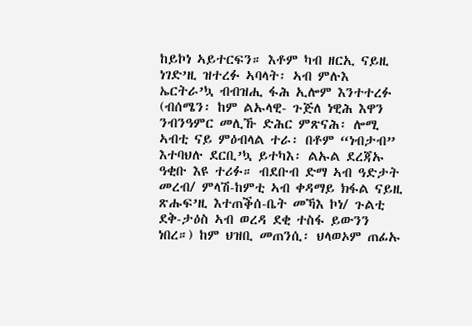ከይኮነ ኣይተርፍን። እቶም ካብ ዘርኢ ናይዚ ነገድ’ዚ ዝተረፉ ኣባላት፡ ኣብ ምሉእ ኤርትራ’ኳ ብብዝሒ ፋሕ ኢሎም እንተተረፉ (ብሰሜን፡ ከም ልኡላዊ- ጉጅለ ነዊሕ እዋን ንብንዓምር መሊኹ ድሕር ምጽናሕ፡ ሎሚ ኣብቲ ናይ ምዕብላል ተራ፡ በቶም “ነብታብ” እተባህሉ ደርቢ’ኳ ይተካእ፡ ልኡል ደረጃኡ ዓቂቡ እዩ ተሪፉ። ብደቡብ ድማ ኣብ ዓድታት መረብ/ ምላሽ-ከምቲ ኣብ ቀዳማይ ክፋል ናይዚ ጽሑፍ’ዚ እተጠቕሰ-ቤት መኻእ ኮነ/ ጉልቲ ደቅ-ታዕስ ኣብ ወረዳ ደቂ ተስፋ ይውንን ነበረ።) ከም ህዝቢ መጠንሲ፡ ህላወኦም ጠፊኡ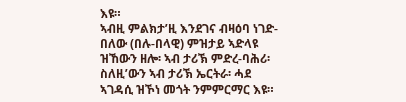እዩ።
ኣብዚ ምልክታ’ዚ እንደገና ብዛዕባ ነገድ-በለው (በሉ-በላዊ) ምዝታይ ኣድላዩ ዝኸውን ዘሎ፡ ኣብ ታሪኽ ምድረ-ባሕሪ፡ ስለዚ’ውን ኣብ ታሪኽ ኤርትራ፡ ሓደ ኣገዳሲ ዝኾነ መጎት ንምምርማር እዩ።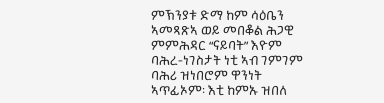ምኽንያቱ ድማ ከም ሳዕቤን ኣመጻጽኣ ወይ መበቆል ሕጋዊ ምምሕዳር “ናይባት” እዮም ባሕረ-ነገስታት ነቲ ኣብ ገምገም ባሕሪ ዝነበሮም ዋንነት ኣጥፊኦም፡ እቲ ከምኡ ዝበለ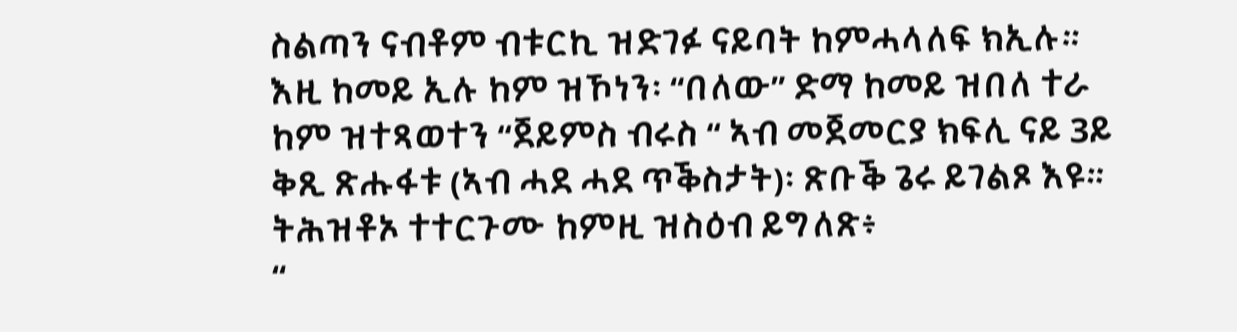ስልጣን ናብቶም ብቱርኪ ዝድገፉ ናይባት ከምሓላለፍ ክኢሉ። እዚ ከመይ ኢሉ ከም ዝኾነን፡ “በለው” ድማ ከመይ ዝበለ ተራ ከም ዝተጻወተን “ጀይምስ ብሩስ “ ኣብ መጀመርያ ክፍሊ ናይ 3ይ ቅጺ ጽሑፋቱ (ኣብ ሓደ ሓደ ጥቕስታት)፡ ጽቡቕ ጌሩ ይገልጾ እዩ።
ትሕዝቶኦ ተተርጉሙ ከምዚ ዝስዕብ ይግለጽ፥
“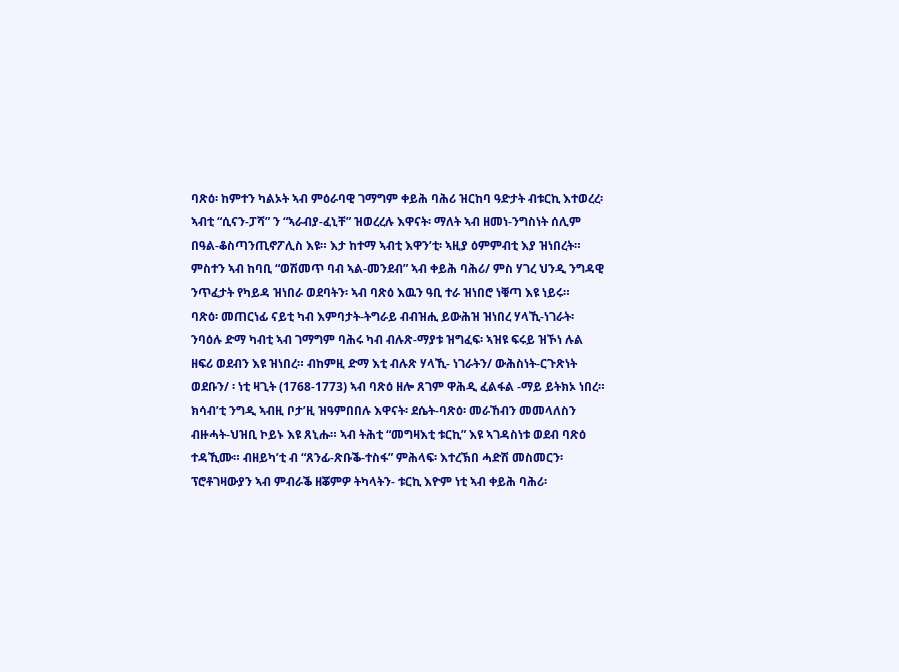ባጽዕ፡ ከምተን ካልኦት ኣብ ምዕራባዊ ገማግም ቀይሕ ባሕሪ ዝርከባ ዓድታት ብቱርኪ እተወረረ፡ ኣብቲ “ሲናን-ፓሻ” ን “ኣራብያ-ፈኒቸ” ዝወረረሉ እዋናት፡ ማለት ኣብ ዘመነ-ንግስነት ሰሊም በዓል-ቆስጣንጢኖፖሊስ እዩ። እታ ከተማ ኣብቲ እዋን’ቲ፡ ኣዚያ ዕምምብቲ እያ ዝነበረት። ምስተን ኣብ ከባቢ “ወሽመጥ ባብ ኣል-መንደብ” ኣብ ቀይሕ ባሕሪ/ ምስ ሃገረ ህንዲ ንግዳዊ ንጥፈታት የካይዳ ዝነበራ ወደባትን፡ ኣብ ባጽዕ እዉን ዓቢ ተራ ዝነበሮ ነቑጣ እዩ ነይሩ።
ባጽዕ፡ መጠርነፊ ናይቲ ካብ እምባታት-ትግራይ ብብዝሒ ይውሕዝ ዝነበረ ሃላኺ-ነገራት፡ ንባዕሉ ድማ ካብቲ ኣብ ገማግም ባሕሩ ካብ ብሉጽ-ማያቱ ዝግፈፍ፡ ኣዝዩ ፍሩይ ዝኾነ ሉል ዘፍሪ ወደብን እዩ ዝነበረ። ብከምዚ ድማ እቲ ብሉጽ ሃላኺ- ነገራትን/ ውሕስነት-ርጉጽነት ወደቡን/ ፡ ነቲ ዛጊት (1768-1773) ኣብ ባጽዕ ዘሎ ጸገም ዋሕዲ ፈልፋል -ማይ ይትክኦ ነበረ።
ክሳብ’ቲ ንግዲ ኣብዚ ቦታ’ዚ ዝዓምበበሉ እዋናት፡ ደሴት-ባጽዕ፡ መራኸብን መመላለስን ብዙሓት-ህዝቢ ኮይኑ እዩ ጸኒሑ። ኣብ ትሕቲ “መግዛእቲ ቱርኪ” እዩ ኣገዳስነቱ ወደብ ባጽዕ ተዳኺሙ። ብዘይካ’ቲ ብ “ጸንፊ-ጽቡቕ-ተስፋ” ምሕላፍ፡ እተረኽበ ሓድሽ መስመርን፡ ፕሮቶገዛውያን ኣብ ምብራቕ ዘቖምዎ ትካላትን- ቱርኪ እዮም ነቲ ኣብ ቀይሕ ባሕሪ፡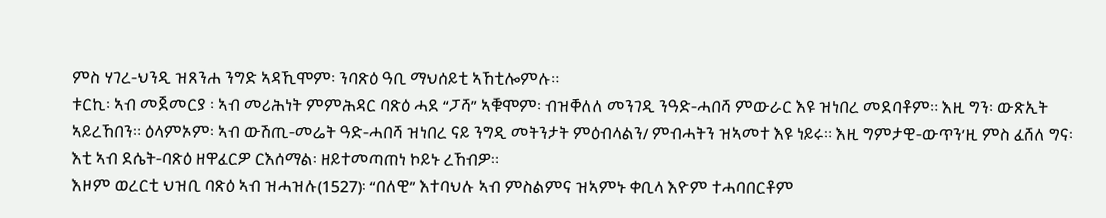ምስ ሃገረ-ህንዲ ዝጸንሐ ንግድ ኣዳኺሞም፡ ንባጽዕ ዓቢ ማህሰይቲ ኣኸቲሎምሉ።
ቱርኪ፡ ኣብ መጀመርያ ፡ ኣብ መሪሕነት ምምሕዳር ባጽዕ ሓደ “ፓሻ” ኣቑሞም፡ ብዝቐለለ መንገዲ ንዓድ-ሓበሻ ምውራር እዩ ዝነበረ መደባቶም። እዚ ግን፡ ውጽኢት ኣይረኸበን። ዕላምኦም፡ ኣብ ውሽጢ-መሬት ዓድ-ሓበሻ ዝነበረ ናይ ንግዲ መትንታት ምዕብላልን/ ምብሓትን ዝኣመተ እዩ ነይሩ። እዚ ግምታዊ-ውጥን’ዚ ምስ ፈሸለ ግና፡ እቲ ኣብ ደሴት-ባጽዕ ዘዋፈርዎ ርእሰማል፡ ዘይተመጣጠነ ኮይኑ ረኸብዎ።
እዞም ወረርቲ ህዝቢ ባጽዕ ኣብ ዝሓዝሉ(1527)፡ “በለዊ” እተባህሉ ኣብ ምስልምና ዝኣምኑ ቀቢላ እዮም ተሓባበርቶም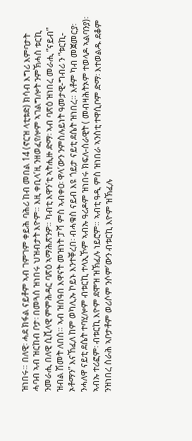ዝነበሩ። በለዊ፡ ሓደ ክፋል ናይቶም ኣብ ገምገም ቀይሕ ባሕሪ ከብ መበል 14 (ኖርዝ ላቲቱድ) ክሳብ እግሪ እምባታት ሓባብ ኣብ ዝርከብ ቦታ፡ በመጓሰ ዝነበሩ ህዝብታት እዮም። እዚ ቀቢላ’ዚ ንዘወፈየሎም ኣገልግሎት ንምኽሓስ ቱርኪ ንመራሒ በለዊ ሲቪላዊ ምምሕዳር ባጽዕ ኣማሕጽንዎ። ካብቲ እዋን’ቲ ኣትሒዙ ድማ፡ ኣብ ባጽዕ ዝነበረ መራሒ “ናይብ” ዝብል ሽመት ለበሰ። ኣብ ዝሰዓበ እዋናት መዝነት ፓሻ ምስ ኣብቀዐ፡ ዋላ’ውን ንምስሉይነት ዓመታዊ-ግብሪ ን “ቱርኪ-ኦቶማን” እናኸፈለ ከም ወካሊኡ ኮይኑ እንተቐረበ፡ ብሓቁስ ናይብ እዩ ጎይታ ናይቲ ደሴት ዝነበረ። እቶም ካብ መጀመርያ፡ ንሓለዋ ናይቲ ደሴት ተባሂሎም ብቱርኪ ተላኢኾም ኣብኡ ዓሪዶም ዝነበሩ ክፍለ-ሰራዊት ( መብዛሕትኦም ተወላዶ ኣልባንያ)፡ ኣብኡ ተሪፎም፡ ብቱርኪ እዮም ደሞዝ ዝኽፈሉ ነይሮም። ኣብቲ ዓዲ ምስ ዝነበራ ኣንስቲ ተዋሲቦም ድማ፡ እተወልዱ ደቆም ንዝነበረ ስራሕ ኣቦታቶም ወሪሶም ንሶም’ውን ብቱርኪ እዮም ዝኽፈሉ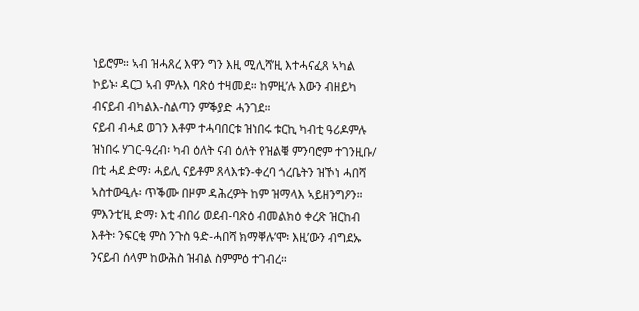ነይሮም። ኣብ ዝሓጸረ እዋን ግን እዚ ሚሊሻ’ዚ እተሓናፈጸ ኣካል ኮይኑ፡ ዳርጋ ኣብ ምሉእ ባጽዕ ተዛመደ። ከምዚ’ሉ እውን ብዘይካ ብናይብ ብካልእ-ስልጣን ምቕያድ ሓንገደ።
ናይብ ብሓደ ወገን እቶም ተሓባበርቱ ዝነበሩ ቱርኪ ካብቲ ዓሪዶምሉ ዝነበሩ ሃገር-ዓረብ፡ ካብ ዕለት ናብ ዕለት የዝልቑ ምንባሮም ተገንዚቡ/ በቲ ሓደ ድማ፡ ሓይሊ ናይቶም ጸላእቱን-ቀረባ ጎረቤትን ዝኾነ ሓበሻ ኣስተውዒሉ፡ ጥቕሙ በዞም ዳሕረዎት ከም ዝማላእ ኣይዘንግዖን። ምእንቲ’ዚ ድማ፡ እቲ ብበሪ ወደብ-ባጽዕ ብመልክዕ ቀረጽ ዝርከብ እቶት፡ ንፍርቂ ምስ ንጉስ ዓድ-ሓበሻ ክማቐሉ’ሞ፡ እዚ’ውን ብግደኡ ንናይብ ሰላም ከውሕስ ዝብል ስምምዕ ተገብረ።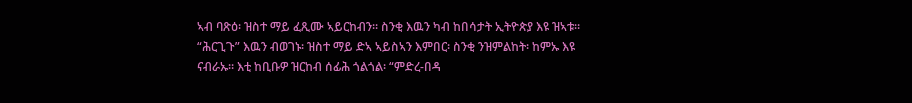ኣብ ባጽዕ፡ ዝስተ ማይ ፈጺሙ ኣይርከብን። ስንቂ እዉን ካብ ከበሳታት ኢትዮጵያ እዩ ዝኣቱ። “ሕርጊጉ” እዉን ብወገኑ፡ ዝስተ ማይ ድኣ ኣይስኣን እምበር፡ ስንቂ ንዝምልከት፡ ከምኡ እዩ ናብራኡ። እቲ ከቢቡዎ ዝርከብ ሰፊሕ ጎልጎል፡ “ምድረ-በዳ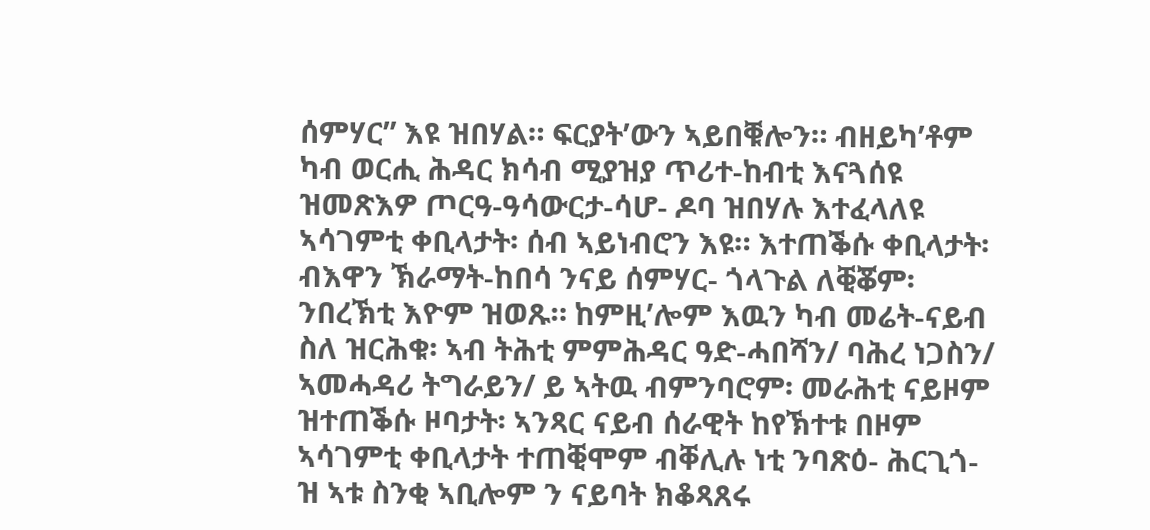ሰምሃር” እዩ ዝበሃል። ፍርያት’ውን ኣይበቑሎን። ብዘይካ’ቶም ካብ ወርሒ ሕዳር ክሳብ ሚያዝያ ጥሪተ-ከብቲ እናጓሰዩ ዝመጽእዎ ጦርዓ-ዓሳውርታ-ሳሆ- ዶባ ዝበሃሉ እተፈላለዩ ኣሳገምቲ ቀቢላታት፡ ሰብ ኣይነብሮን እዩ። እተጠቕሱ ቀቢላታት፡ ብእዋን ኽራማት-ከበሳ ንናይ ሰምሃር- ጎላጉል ለቒቖም፡ ንበረኽቲ እዮም ዝወጹ። ከምዚ’ሎም እዉን ካብ መሬት-ናይብ ስለ ዝርሕቁ፡ ኣብ ትሕቲ ምምሕዳር ዓድ-ሓበሻን/ ባሕረ ነጋስን/ ኣመሓዳሪ ትግራይን/ ይ ኣትዉ ብምንባሮም፡ መራሕቲ ናይዞም ዝተጠቕሱ ዞባታት፡ ኣንጻር ናይብ ሰራዊት ከየኽተቱ በዞም ኣሳገምቲ ቀቢላታት ተጠቒሞም ብቐሊሉ ነቲ ንባጽዕ- ሕርጊጎ- ዝ ኣቱ ስንቂ ኣቢሎም ን ናይባት ክቆጻጸሩ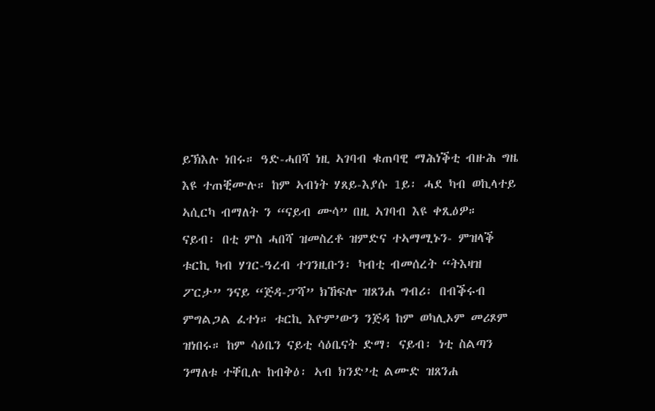ይኽእሉ ነበሩ። ዓድ-ሓበሻ ነዚ ኣገባብ ቁጠባዊ ማሕነቕቲ ብዙሕ ግዜ እዩ ተጠቒሙሉ። ከም ኣብነት ሃጸይ-እያሱ 1ይ፡ ሓደ ካብ ወኪላተይ ኣሲርካ ብማለት ን “ናይብ ሙሳ” በዚ ኣገባብ እዩ ቀጺዕዎ።
ናይብ፡ በቲ ምስ ሓበሻ ዝመስረቶ ዝምድና ተኣማሚኑን- ምዝላቕ ቱርኪ ካብ ሃገር-ዓረብ ተገንዚቡን፡ ካብቲ ብመሰረት “ትእዛዝ ፖርታ” ንናይ “ጅዳ-ፓሻ” ክኸፍሎ ዝጸንሐ ግብሪ፡ በብቕሩብ ምግልጋል ፈተነ። ቱርኪ እዮም’ውን ንጅዳ ከም ወካሊኦም መሪጾም ዝነበሩ። ከም ሳዕቤን ናይቲ ሳዕቤናት ድማ፡ ናይብ፡ ነቲ ስልጣን ንማለቱ ተቐቢሉ ከብቅዕ፡ ኣብ ክንድ’ቲ ልሙድ ዝጸንሐ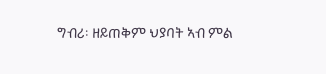ግብሪ፡ ዘይጠቅም ህያባት ኣብ ምል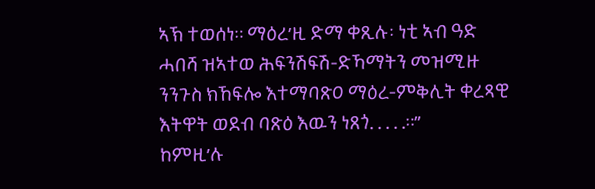ኣኽ ተወሰነ። ማዕረ’ዚ ድማ ቀጺሉ፡ ነቲ ኣብ ዓድ ሓበሻ ዝኣተወ ሕፍንሽፍሽ-ድኻማትን መዝሚዙ ንንጉስ ክኸፍሎ እተማባጽዐ ማዕረ-ምቅሊት ቀረጻዊ እትዋት ወደብ ባጽዕ እዉን ነጸጎ. . . . .።”
ከምዚ’ሉ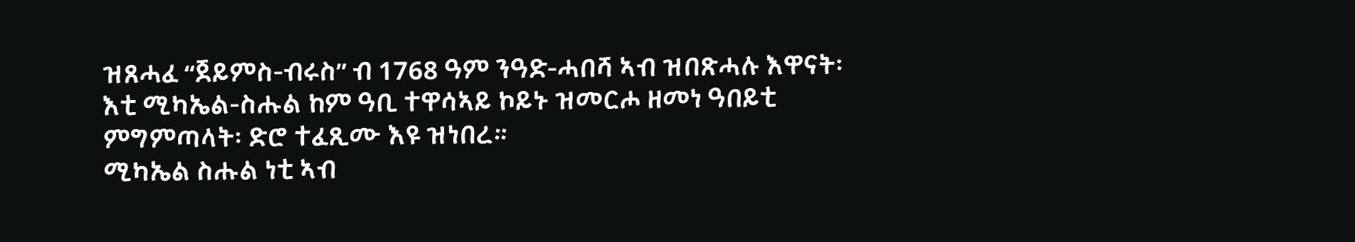ዝጸሓፈ “ጀይምስ-ብሩስ” ብ 1768 ዓም ንዓድ-ሓበሻ ኣብ ዝበጽሓሉ እዋናት፡ እቲ ሚካኤል-ስሑል ከም ዓቢ ተዋሳኣይ ኮይኑ ዝመርሖ ዘመነ ዓበይቲ ምግምጣላት፡ ድሮ ተፈጺሙ እዩ ዝነበረ።
ሚካኤል ስሑል ነቲ ኣብ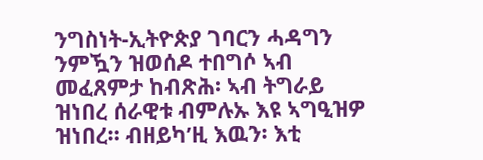ንግስነት-ኢትዮጵያ ገባርን ሓዳግን ንምዃን ዝወሰዶ ተበግሶ ኣብ መፈጸምታ ከብጽሕ፡ ኣብ ትግራይ ዝነበረ ሰራዊቱ ብምሉኡ እዩ ኣግዒዝዎ ዝነበረ። ብዘይካ’ዚ እዉን፡ እቲ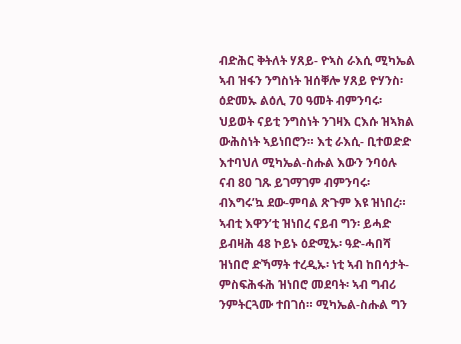ብድሕር ቅትለት ሃጸይ- ዮኣስ ራእሲ ሚካኤል ኣብ ዝፋን ንግስነት ዝሰቐሎ ሃጸይ ዮሃንስ፡ ዕድመኡ ልዕሊ 70 ዓመት ብምንባሩ፡ ህይወት ናይቲ ንግስነት ንገዛእ ርእሱ ዝኣክል ውሕስነት ኣይነበሮን። እቲ ራእሲ- ቢተወድድ እተባህለ ሚካኤል-ስሑል እውን ንባዕሉ ናብ 80 ገጹ ይገማገም ብምንባሩ፡ ብእግሩ’ኳ ደው-ምባል ጽጉም እዩ ዝነበረ። ኣብቲ እዋን’ቲ ዝነበረ ናይብ ግን፡ ይሓድ ይብዛሕ 48 ኮይኑ ዕድሚኡ፡ ዓድ-ሓበሻ ዝነበሮ ድኻማት ተረዲኡ፡ ነቲ ኣብ ከበሳታት-ምስፍሕፋሕ ዝነበሮ መደባት፡ ኣብ ግብሪ ንምትርጓሙ ተበገሰ። ሚካኤል-ስሑል ግን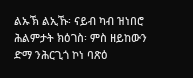ልኡኽ ልኢኹ፡ ናይብ ካብ ዝነበሮ ሕልምታት ክዕገስ፡ ምስ ዘይከውን ድማ ንሕርጊጎ ኮነ ባጽዕ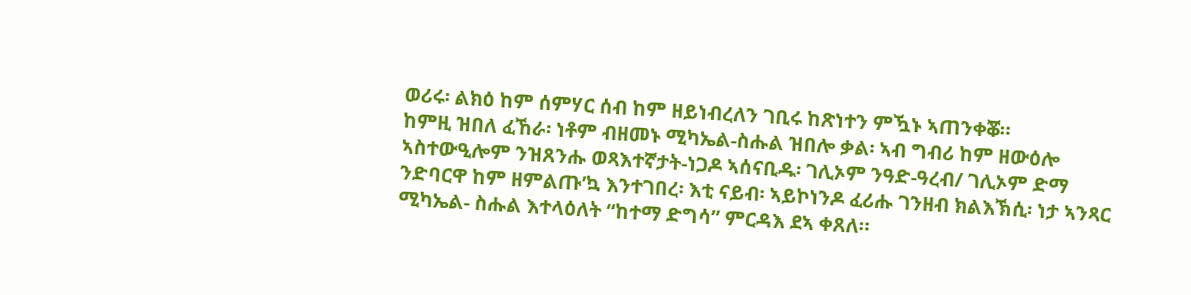ወሪሩ፡ ልክዕ ከም ሰምሃር ሰብ ከም ዘይነብረለን ገቢሩ ከጽነተን ምዃኑ ኣጠንቀቖ።
ከምዚ ዝበለ ፈኸራ፡ ነቶም ብዘመኑ ሚካኤል-ስሑል ዝበሎ ቃል፡ ኣብ ግብሪ ከም ዘውዕሎ ኣስተውዒሎም ንዝጸንሑ ወጻእተኛታት-ነጋዶ ኣሰናቢዱ፡ ገሊኦም ንዓድ-ዓረብ/ ገሊኦም ድማ ንድባርዋ ከም ዘምልጡ’ኳ እንተገበረ፡ እቲ ናይብ፡ ኣይኮነንዶ ፈሪሑ ገንዘብ ክልእኽሲ፡ ነታ ኣንጻር ሚካኤል- ስሑል እተላዕለት “ከተማ ድግሳ” ምርዳእ ደኣ ቀጸለ።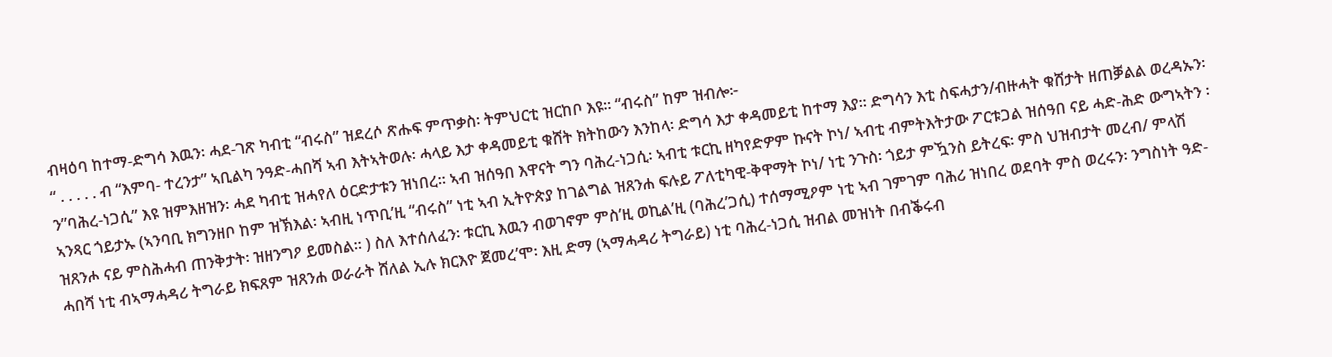ብዛዕባ ከተማ-ድግሳ እዉን፡ ሓደ-ገጽ ካብቲ “ብሩስ” ዝደረሶ ጽሑፍ ምጥቃስ፡ ትምህርቲ ዝርከቦ እዩ። “ብሩስ” ከም ዝብሎ፦
“ . . . . . ብ “እምባ- ተረንታ” ኣቢልካ ንዓድ-ሓበሻ ኣብ እትኣትወሉ፡ ሓላይ እታ ቀዳመይቲ ቁሸት ክትከውን እንከላ፡ ድግሳ እታ ቀዳመይቲ ከተማ እያ። ድግሳን እቲ ስፍሓታን/ብዙሓት ቁሸታት ዘጠቓልል ወረዳኡን፡ ን”ባሕረ-ነጋሲ” እዩ ዝምእዘዝን፡ ሓደ ካብቲ ዝሓየለ ዕርድታቱን ዝነበረ። ኣብ ዝሰዓበ እዋናት ግን ባሕረ-ነጋሲ፡ ኣብቲ ቱርኪ ዘካየድዎም ኩናት ኮነ/ ኣብቲ ብምትእትታው ፖርቱጋል ዝሰዓበ ናይ ሓድ-ሕድ ውግኣትን ፡ ኣንጻር ጎይታኡ (ኣንባቢ ክግንዘቦ ከም ዝኽእል፡ ኣብዚ ነጥቢ’ዚ “ብሩስ” ነቲ ኣብ ኢትዮጵያ ከገልግል ዝጸንሐ ፍሉይ ፖለቲካዊ-ቅዋማት ኮነ/ ነቲ ንጉስ፡ ጎይታ ምዃንስ ይትረፍ፡ ምስ ህዝብታት መረብ/ ምላሽ ዝጸንሖ ናይ ምስሕሓብ ጠንቅታት፡ ዝዘንግዖ ይመስል። ) ስለ እተሰለፈን፡ ቱርኪ እዉን ብወገኖም ምስ’ዚ ወኪል’ዚ (ባሕረ’ጋሲ) ተሰማሚዖም ነቲ ኣብ ገምገም ባሕሪ ዝነበረ ወደባት ምስ ወረሩን፡ ንግስነት ዓድ-ሓበሻ ነቲ ብኣማሓዳሪ ትግራይ ክፍጸም ዝጸንሐ ወራራት ሸለል ኢሉ ክርእዮ ጀመረ’ሞ፡ እዚ ድማ (ኣማሓዳሪ ትግራይ) ነቲ ባሕረ-ነጋሲ ዝብል መዝነት በብቕሩብ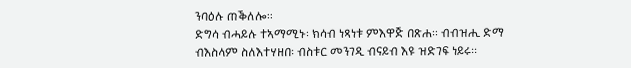ንባዕሉ ጠቕለሎ።
ድግሳ ብሓይሉ ተኣማሚኑ፡ ክሳብ ነጻነቱ ምእዋጅ በጽሐ። ብብዝሒ ድማ ብእስላም ስለእተሃዘበ፡ ብስቱር መንገዲ ብናይብ እዩ ዝድገፍ ነይሩ።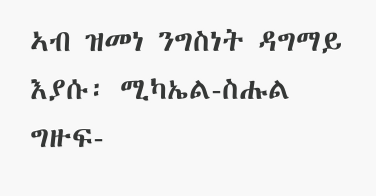ኣብ ዝመነ ንግስነት ዳግማይ እያሱ፡ ሚካኤል-ስሑል ግዙፍ-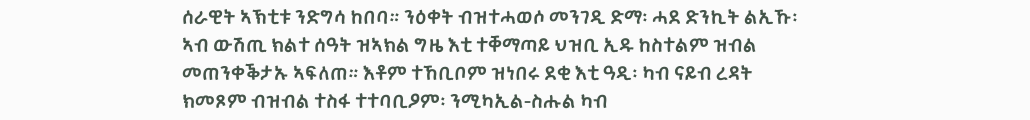ሰራዊት ኣኽቲቱ ንድግሳ ከበባ። ንዕቀት ብዝተሓወሶ መንገዲ ድማ፡ ሓደ ድንኪት ልኢኹ፡ ኣብ ውሽጢ ክልተ ሰዓት ዝኣክል ግዜ እቲ ተቐማጣይ ህዝቢ ኢዱ ከስተልም ዝብል መጠንቀቕታኡ ኣፍለጠ። እቶም ተኸቢቦም ዝነበሩ ደቂ እቲ ዓዲ፡ ካብ ናይብ ረዳት ክመጾም ብዝብል ተስፋ ተተባቢዖም፡ ንሚካኢል-ስሑል ካብ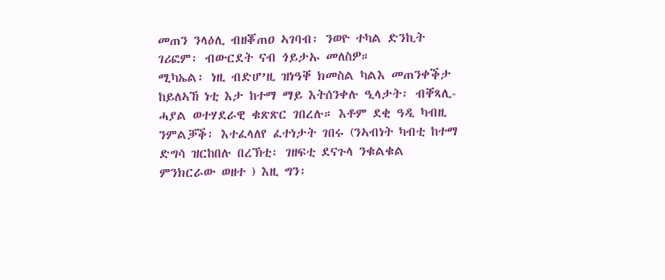መጠን ንላዕሊ ብዘቖጠዐ ኣገባብ፡ ንወዮ ተካል ድንኪት ገሪፎም፡ ብውርደት ናብ ጎይታኡ መለስዎ።
ሚካኤል፡ ነዚ ብድሆ’ዚ ዝነዓቐ ክመስል ካልእ መጠንቀቕታ ከይለኣኸ ነቲ እታ ከተማ ማይ እትሰንቀሉ ዒላታት፡ ብቐጻሊ-ሓያል ወተሃደራዊ ቁጽጽር ገበረሉ። እቶም ደቂ ዓዲ ካብዚ ንምልቓቕ፡ እተፈላለየ ፈተነታት ገበሩ (ንኣብነት ካብቲ ከተማ ድግሳ ዝርከበሉ በረኽቲ፡ ገዘፍቲ ደናጉላ ንቁልቁል ምንክርራው ወዘተ ) እዚ ግን፡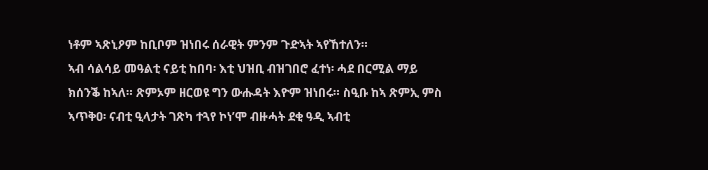ነቶም ኣጽኒዖም ከቢቦም ዝነበሩ ሰራዊት ምንም ጉድኣት ኣየኸተለን።
ኣብ ሳልሳይ መዓልቲ ናይቲ ከበባ፡ እቲ ህዝቢ ብዝገበሮ ፈተነ፡ ሓደ በርሚል ማይ ክሰንቕ ከኣለ። ጽምኦም ዘርወዩ ግን ውሑዳት እዮም ዝነበሩ። ስዒቡ ከኣ ጽምኢ ምስ ኣጥቅዐ፡ ናብቲ ዒላታት ገጽካ ተጓየ ኮነ’ሞ ብዙሓት ደቂ ዓዲ ኣብቲ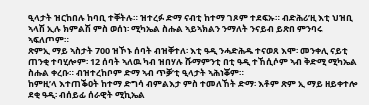ዒላታት ዝርከበሉ ከባቢ ተቐትሉ። ዝተረፉ ድማ ናብቲ ከተማ ገጾም ተደፍኡ። ብድሕሪ’ዚ እቲ ህዝቢ ኣላሽ ኢሉ ክምልሽ ምስ ወሰነ፡ ሚካኤል ስሑል ኣይኣክልን ንማለት ንናይብ ይጽበ ምንባሩ ኣፍለጦም።
ጽምኢ ማይ ኣስታት 700 ዝኾኑ ሰባት ብዝቐተለ፡ እቲ ዓዲ ንሓድሕዱ ተናወጸ እሞ፡ መንቀሊ ናይቲ ጠንቂ ተባሂሎም፡ 12 ሰባት ኣለዉ ካብ ዝበሃሉ ሹማምንቲ በቲ ዓዲ ተኸሲሶም ኣብ ቅድሚ ሚካኤል ስሑል ቀረቡ። ብዝተረከቦም ድማ ኣብ ጥቓ’ቲ ዒላታት ኣሕነቖም።
ከምዚ’ላ እተጠቕዐት ከተማ ድግሳ ብምልእታ ምስ ተመለኸት ድማ፡ እቶም ጽም ኢ ማይ ዘይቀተሎ ደቂ ዓዲ፡ ብሰይፊ ሰራዊት ሚኪኤል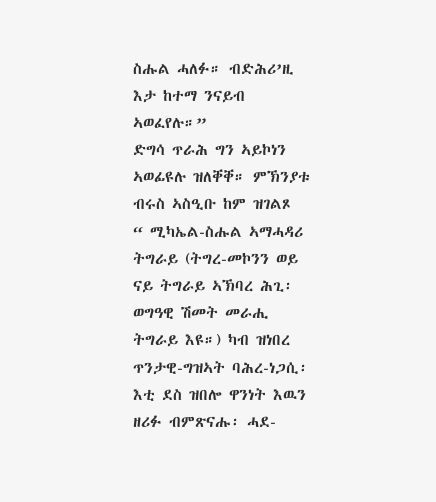ስሑል ሓለፉ። ብድሕሪ’ዚ እታ ከተማ ንናይብ ኣወፈየሉ።”
ድግሳ ጥራሕ ግን ኣይኮነን ኣወፊዩሉ ዝለቐቐ። ምኽንያቱ ብሩስ ኣስዒቡ ከም ዝገልጾ
“ ሚካኤል-ስሑል ኣማሓዳሪ ትግራይ (ትግረ-መኮንን ወይ ናይ ትግራይ ኣኽባረ ሕጊ፡ ወግዓዊ ሽመት መራሒ ትግራይ እዩ።) ካብ ዝነበረ ጥንታዊ-ግዝኣት ባሕረ-ነጋሲ፡ እቲ ደስ ዝበሎ ዋንነት እዉን ዘሪፉ ብምጽናሑ፡ ሓደ-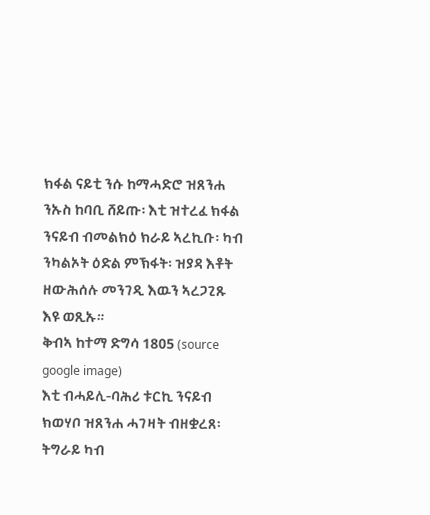ክፋል ናይቲ ንሱ ከማሓድሮ ዝጸንሐ ንኡስ ከባቢ ሸይጡ፡ እቲ ዝተረፈ ክፋል ንናይብ ብመልክዕ ክራይ ኣረኪቡ፡ ካብ ንካልኦት ዕድል ምኽፋት፡ ዝያዳ እቶት ዘውሕሰሉ መንገዲ እዉን ኣረጋጊጹ እዩ ወጺኡ።
ቅብኣ ከተማ ድግሳ 1805 (source google image)
እቲ ብሓይሊ-ባሕሪ ቱርኪ ንናይብ ክወሃቦ ዝጸንሐ ሓገዛት ብዘቋረጸ፡ ትግራይ ካብ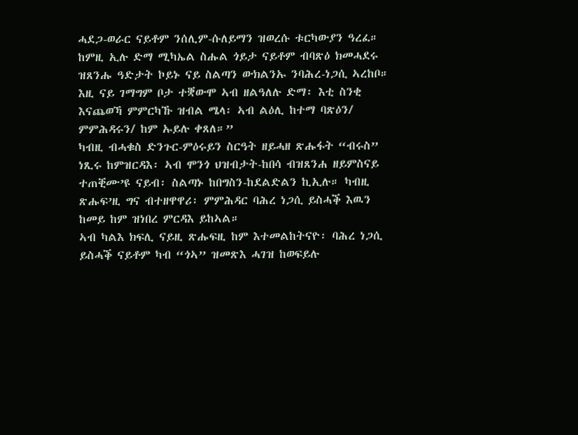ሓደጋ-ወራር ናይቶም ንሰሊም-ሱለይማን ዝወረሱ ቱርካውያን ዓረፈ። ከምዚ ኢሉ ድማ ሚካኤል ስሑል ጎይታ ናይቶም ብባጽዕ ክመሓደሩ ዝጸንሑ ዓድታት ኮይኑ ናይ ስልጣን ውክልንኡ ንባሕረ-ነጋሲ ኣረከቦ።
እዚ ናይ ገማግም ቦታ ተቛውሞ ኣብ ዘልዓለሉ ድማ፡ እቲ ስንቂ እናጨወኻ ምምርካኹ ዝብል ሜላ፡ ኣብ ልዕሊ ከተማ ባጽዕን/ ምምሕዳሩን/ ከም ኡይሉ ቀጸለ።”
ካብዚ ብሓቁስ ድንጉር-ምዕሩይን ስርዓት ዘይሓዘ ጽሑፋት “ብሩስ” ነጺሩ ከምዝርዳእ፡ ኣብ ሞንጎ ህዝብታት-ከበሳ ብዝጸንሐ ዘይምስናይ ተጠቒሙ’ዩ ናይብ፡ ስልጣኑ ከበግስን-ከደልድልን ኪኢሉ። ካብዚ ጽሑፍ’ዚ ግና ብተዘዋዋሪ፡ ምምሕዳር ባሕረ ነጋሲ ይስሓቕ እዉን ከመይ ከም ዝነበረ ምርዳእ ይከኣል።
ኣብ ካልእ ክፍሊ ናይዚ ጽሑፍዚ ከም እተመልከትናዮ፡ ባሕረ ነጋሲ ይስሓቕ ናይቶም ካብ “ጎኣ” ዝመጽእ ሓገዝ ከወፍይሉ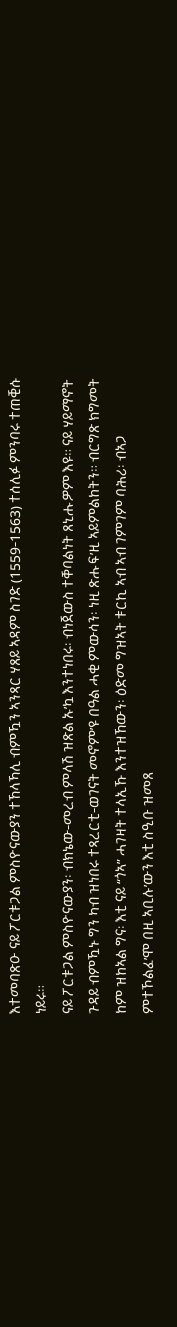እተመባጽዑ ናይ ፖርቱጋል ምስዮናውያን ተኸላኻሊ ብምዃን ኣንጻር ሃጸይ ኣዳም ስገድ (1559-1563) ተሰሊፉ ምንባሩ ተጠቒሱ ነይሩ።
ናይ ፖርቱጋል ምስዮናውያን፡ ብክኔው-መረብ ምላሽ ዝጽል ኡ’ኳ እንተነበሩ፡ ብነጀውስ ተቐባልነት ጸኒሑዎም እዩ። ናይ ሃይማኖት ጉዳይ ብምዃኑ ግን ካብ ዝነበሩ ተጻረርቲ-ወገናት መኖም’ዩ በዓል ሓቂ ምውሳን፡ ነዚ ጽሑፍ’ዚ ኣይምልከትን። ብርግጽ ክግመት ከም ዝከኣል ግና፡ እቲ ናይ “ጎኣ” ሓገዛት ተላኢኹ እንተዝኸውን፡ ዕድመ ግዝኣት ቱርኪ ኣብ ኣብ ገምገም ባሕሪ፡ ብኣጋ ምተኾልፈ’ሞ በዚ ኣቢሉ’ውን እቲ ስዒቡ ዝመጸ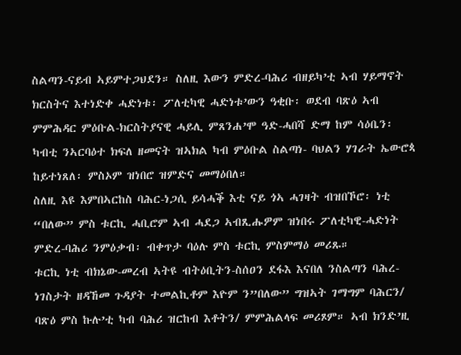ስልጣን-ናይብ ኣይምተጋህደን። ስለዚ እውን ምድረ-ባሕሪ ብዘይካ’ቲ ኣብ ሃይማኖት ክርስትና እተነድቀ ሓድነቱ፡ ፖለቲካዊ ሓድነቱ’ውን ዓቂቡ፡ ወደብ ባጽዕ ኣብ ምምሕዳር ምዕቡል-ክርስትያናዊ ሓይሊ ምጸንሐ’ሞ ዓድ-ሓበሻ ድማ ከም ሳዕቤን፡ ካብቲ ንኣርባዕተ ክፍለ ዘመናት ዝኣክል ካብ ምዕቡል ስልጣነ- ባህልን ሃገራት ኤውሮጳ ከይተነጸለ፡ ምስኦም ዝነበሮ ዝምድና መማዕበለ።
ስለዚ እዩ እምበኣርከስ ባሕር-ነጋሲ ይሳሓቕ እቲ ናይ ጎኣ ሓገዛት ብዝበኾሮ፡ ነቲ “በለው” ምስ ቱርኪ ሓቢሮም ኣብ ሓደጋ ኣብጺሑዎም ዝነበሩ ፖለቲካዊ-ሓድነት ምድረ-ባሕሪ ንምዕቃብ፡ ብቀጥታ ባዕሉ ምስ ቱርኪ ምስምማዕ መሪጹ።
ቱርኪ ነቲ ብክኔው-መረብ ኣትዩ ብትዕቢትን-ስሰዐን ደፋእ እናበለ ንስልጣን ባሕረ-ነገስታት ዘዳኸመ ጉዳያት ተመልኪቶም እዮም ን”በለው” ግዝኣት ገማግም ባሕርን/ ባጽዕ ምስ ኩሉ’ቲ ካብ ባሕሪ ዝርከብ እቶትን/ ምምሕልላፍ መሪጾም። ኣብ ክንድ’ዚ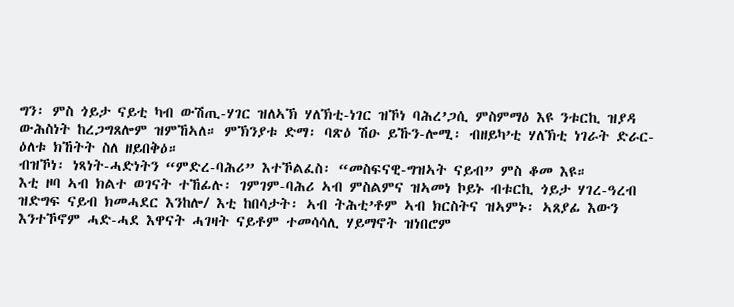ግን፡ ምስ ጎይታ ናይቲ ካብ ውሽጢ-ሃገር ዝለኣኽ ሃለኽቲ-ነገር ዝኾነ ባሕረ’ጋሲ ምስምማዕ እዩ ንቱርኪ ዝያዳ ውሕስነት ከረጋግጸሎም ዝምኸኣለ። ምኽንያቱ ድማ፡ ባጽዕ ሽዑ ይኹን-ሎሚ፡ ብዘይካ’ቲ ሃለኽቲ ነገራት ድራር-ዕለቱ ክኸትት ስለ ዘይበቅዕ።
ብዝኾነ፡ ነጻነት-ሓድነትን “ምድረ-ባሕሪ” እተኾልፈስ፡ “መስፍናዊ-ግዝኣት ናይብ” ምስ ቆመ እዩ።
እቲ ዞባ ኣብ ክልተ ወገናት ተኸፊሉ፡ ገምገም-ባሕሪ ኣብ ምስልምና ዝኣመነ ኮይኑ ብቱርኪ ጎይታ ሃገረ-ዓረብ ዝድግፍ ናይብ ክመሓደር እንከሎ/ እቲ ከበሳታት፡ ኣብ ትሕቲ’ቶም ኣብ ክርስትና ዝኣምኑ፡ ኣጸያፊ እውን እንተኾኖም ሓድ-ሓደ እዋናት ሓገዛት ናይቶም ተመሳሳሊ ሃይማኖት ዝነበሮም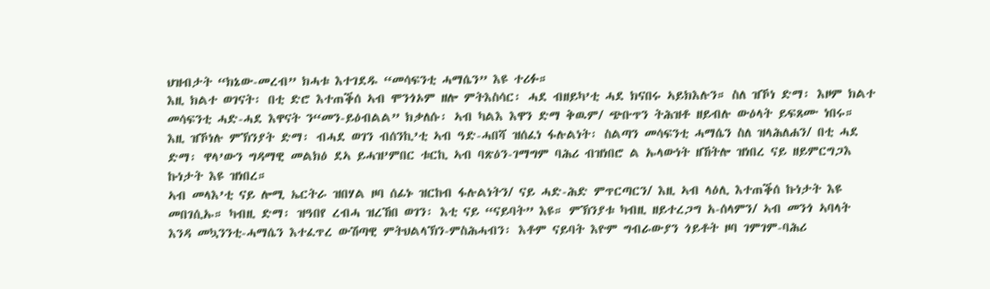ህዝብታት “ክኔው-መረብ” ክሓቱ እተገደዱ “መሳፍንቲ ሓማሴን” እዩ ተሪፉ።
እዚ ክልተ ወገናት፡ በቲ ድሮ እተጠቕሰ ኣብ ሞንጎኦም ዘሎ ምትእስሳር፡ ሓደ ብዘይካ’ቲ ሓደ ክናበሩ ኣይክእሉን። ስለ ዝኾነ ድማ፡ እዞም ክልተ መሳፍንቲ ሓድ-ሓደ እዋናት ን“መን-ይዕብልል” ክቃለሱ፡ ኣብ ካልእ እዋን ድማ ቅዉም/ ጭቡጥን ትሕዝቶ ዘይብሉ ውዕላት ይፍጸሙ ነበሩ። እዚ ዝኾነሉ ምኽንያት ድማ፡ ብሓደ ወገን ብሰንኪ’ቲ ኣብ ዓድ-ሓበሻ ዝሰፈነ ፋሉልነት፡ ስልጣን መሳፍንቲ ሓማሴን ስለ ዝላሕለሐን/ በቲ ሓደ ድማ፡ ዋላ’ውን ግዳማዊ መልክዕ ደኣ ይሓዝ’ምበር ቱርኪ ኣብ ባጽዕን-ገማግም ባሕሪ ብዝነበሮ ል ኡላውነት ዘኸትሎ ዝነበረ ናይ ዘይምርግጋእ ኩነታት እዩ ዝነበረ።
ኣብ መላእ’ቲ ናይ ሎሚ ኤርትራ ዝበሃል ዞባ ሰፊኑ ዝርከብ ፋሉልነትን/ ናይ ሓድ-ሕድ ምጥርጣርን/ እዚ ኣብ ላዕሊ እተጠቕሰ ኩነታት እዩ መበገሲኡ። ካብዚ ድማ፡ ዝዓበየ ረብሓ ዝረኸበ ወገን፡ እቲ ናይ “ናይባት” እዩ። ምኽንያቱ ካብዚ ዘይተረጋግ አ-ሰላምን/ ኣብ መንጎ ኣባላት እንዳ መኳንንቲ-ሓማሴን እተፈጥረ ውሽጣዊ ምትህልላኽን-ምስሕሓብን፡ እቶም ናይባት እዮም ግብራውያን ጎይቶት ዞባ ገምገም-ባሕሪ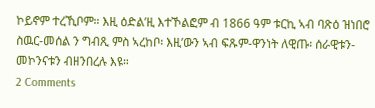ኮይኖም ተረኺቦም። እዚ ዕድል’ዚ እተኾልፎም ብ 1866 ዓም ቱርኪ ኣብ ባጽዕ ዝነበሮ ስዉር-መሰል ን ግብጺ ምስ ኣረከቦ፡ እዚ’ውን ኣብ ፍጹም-ዋንነት ለዊጡ፡ ሰራዊቱን-መኮንናቱን ብዘንበረሉ እዩ።
2 Comments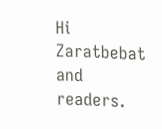Hi Zaratbebat and readers.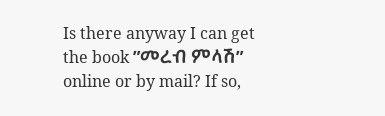Is there anyway I can get the book ”መረብ ምላሽ” online or by mail? If so,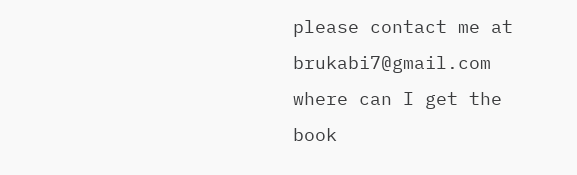please contact me at brukabi7@gmail.com
where can I get the book